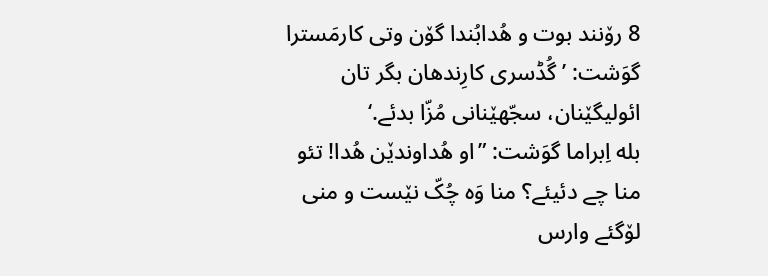8 رۆنند بوت و هُدابُندا گۆن وتی کارمَسترا گوَشت: ’گُڈسری کارِندهان بگر تان ائولیگێنان، سجّهێنانی مُزّا بدئے.‘
بله اِبراما گوَشت: ”او هُداوندێن هُدا! تئو منا چے دئیئے؟ منا وَه چُکّ نێست و منی لۆگئے وارس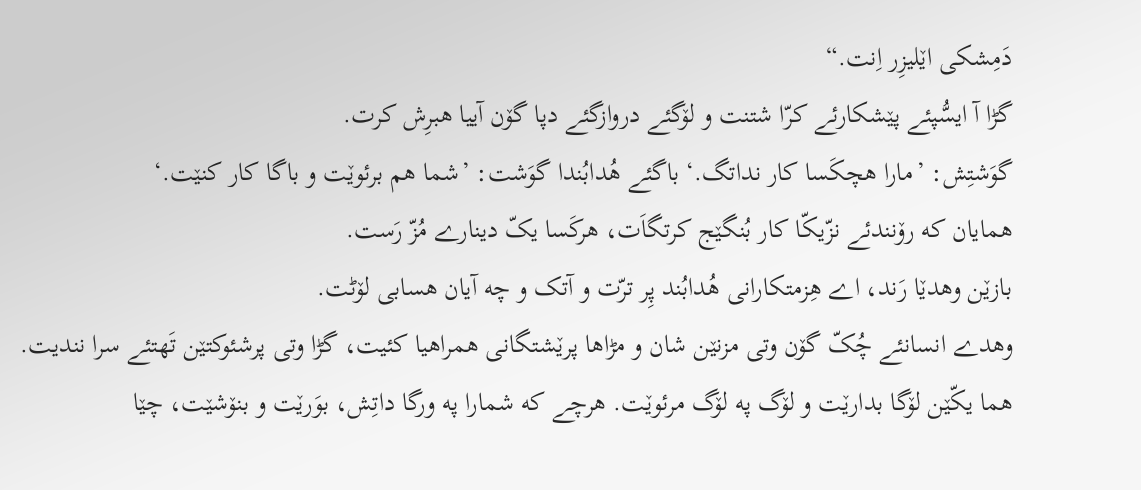دَمِشکی اێلیزِر اِنت.“
گڑا آ ایسُّپئے پێشکارئے کرّا شتنت و لۆگئے دروازگئے دپا گۆن آییا هبرِش کرت.
گوَشتِش: ’مارا هچکَسا کار نداتگ.‘ باگئے هُدابُندا گوَشت: ’شما هم برئوێت و باگا کار کنێت.‘
همایان که رۆنندئے نزّیکّا کار بُنگێج کرتگاَت، هرکَسا یکّ دینارے مُزّ رَست.
بازێن وهدێا رَند، اے هِزمتکارانی هُدابُند پِر ترّت و آتک و چه آیان هسابی لۆٹت.
وهدے انسانئے چُکّ گۆن وتی مزنێن شان و مڑاها پرێشتگانی همراهیا کئیت، گڑا وتی پرشئوکتێن تَهتئے سرا نندیت.
هما یکّێن لۆگا بدارێت و لۆگ په لۆگ مرئوێت. هرچے که شمارا په ورگا داتِش، بوَرێت و بنۆشێت، چێا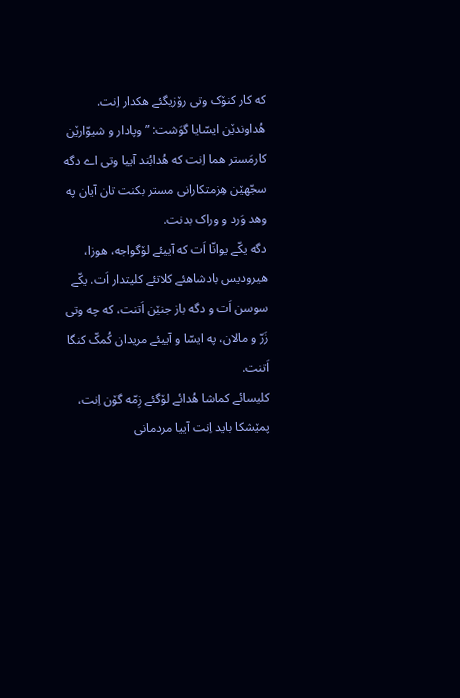که کار کنۆک وتی رۆزیگئے هکدار اِنت.
هُداوندێن ایسّایا گوَشت: ”وپادار و شیوّارێن کارمَستر هما اِنت که هُدابُند آییا وتی اے دگه سجّهێن هِزمتکارانی مستر بکنت تان آیان په وهد وَرد و وراک بدنت.
دگه یکّے یوانّا اَت که آییئے لۆگواجه، هوزا، هیرودیس بادشاهئے کلاتئے کلیتدار اَت. یکّے سوسن اَت و دگه باز جنێن اَتنت، که چه وتی زَرّ و مالان، په ایسّا و آییئے مریدان کُمکّ کنگا اَتنت.
کلیسائے کماشا هُدائے لۆگئے زِمّه گۆن اِنت، پمێشکا باید اِنت آییا مردمانی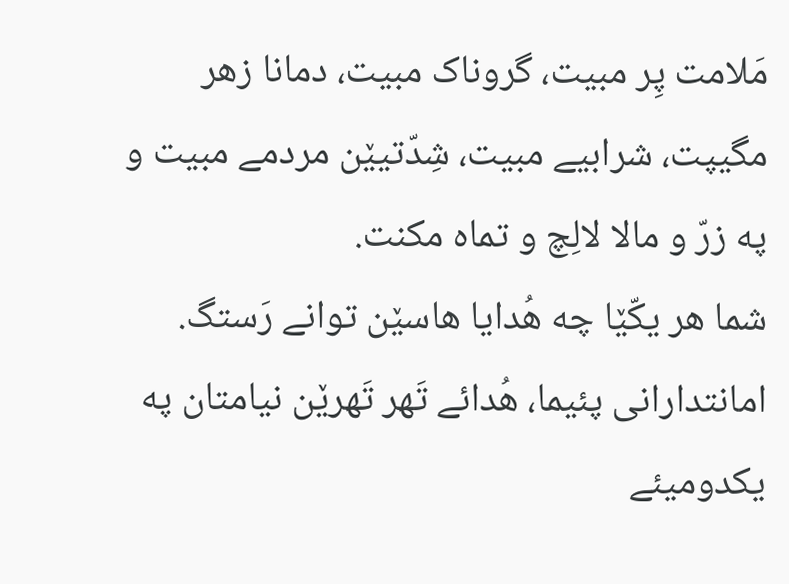مَلامت پِر مبیت، گروناک مبیت، دمانا زهر مگیپت، شرابیے مبیت، شِدّتیێن مردمے مبیت و په زرّ و مالا لالِچ و تماه مکنت.
شما هر یکّێا چه هُدایا هاسێن توانے رَستگ. امانتدارانی پئیما، هُدائے تَهر تَهرێن نیامتان په یکدومیئے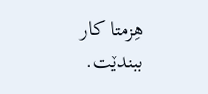هِزمتا کار ببندێت.